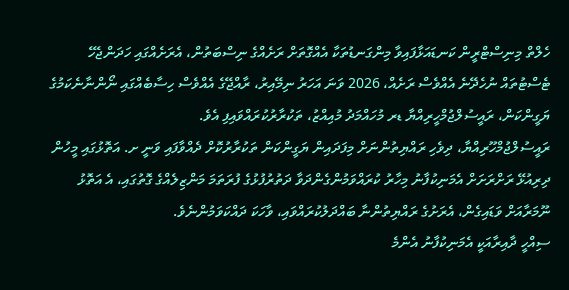ހެލްތް މިނިސްޓްރީން ކަނޑައަޅާފައިވާ މިންގަނޑުތަކާ އެއްގޮތަށް ރަށެއްގެ ނިސްބަތުން، އެރަށެއްގައި ހަދަންޖެހޭ ޓެސްޓުތައް ނުހެދޭނެ އެއްވެސް ރަށެއް، 2026 ވަނަ އަހަރު ނިމޭއިރު، ރާއްޖޭގެ އެއްވެސް ހިސާބެއްގައި ނޯންނާނެކަމުގެ ޔަގީންކަން، ރައީސުލްޖުމްހީރިއްޔާ ޑރ މުހައްމަދު މުއިއްޒު، ތަކުރާރުކުރައްވައިފި އެވެ.
ރައީސުލްޖުމްހޫރިއްޔާ، ދިވެހި ރައްޔިތުންނަށް މިފަދައިން ޔަގީންކަން ތަކުރާރުކޮށް ދެއްވާފައި ވަނީ ށ. އަތޮޅުގައި މީހުން ދިރިއުޅޭ ރަށްރަށަށް އެމަނިކުފާނު މިހާރު ކުރައްވަމުންގެންދަވާ ދަތުރުފުޅުގެ ފުރަތަމަ މަންޒިލެއްގެ ގޮތުގައި، އެ އަތޮޅު ނޫމަރާއަށް ވަޑައިގެން، އެރަށުގެ ރައްޔިތުންނާ ބައްދަލުކުރައްވައި، ވާހަކަ ދައްކަވަމުންނެވެ.
ސިއްހީ ދާއިރާއަކީ އެމަނިކުފާނު އެންމެ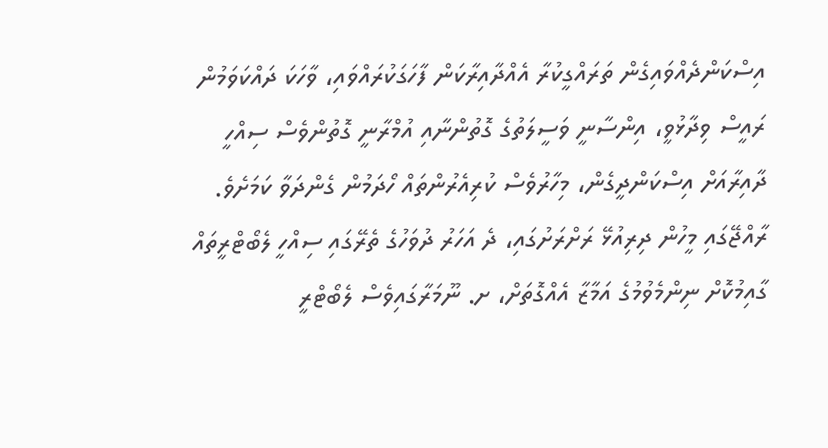އިސްކަންދެއްވައިގެން ތަރައްގީކުރާ އެއްދާއިރާކަން ފާހަގަކުރައްވައި، ވާހަކަ ދައްކަވަމުން ރައީސް ވިދާޅުވީ، އިންސާނީ ވަސީލަތުގެ ގޮތުންނާއި އުމްރާނީ ގޮތުންވެސް ސިއްހީ ދާއިރާއަށް އިސްކަންދީގެން، މިހާރުވެސް ކުރިއެރުންތައް ހޯދަމުން ގެންދަވާ ކަމަށެވެ. ރާއްޖޭގައި މީހުން ދިރިއުޅޭ ރަށްރަށުގައި، ދެ އަހަރު ދުވަހުގެ ތެރޭގައި ސިއްހީ ލެބޯޓްރީތައް ގާއިމުކޮށް ނިންމެވުމުގެ އަމާޒާ އެއްގޮތަށް، ށ. ނޫމަރާގައިވެސް ލެބޯޓްރީ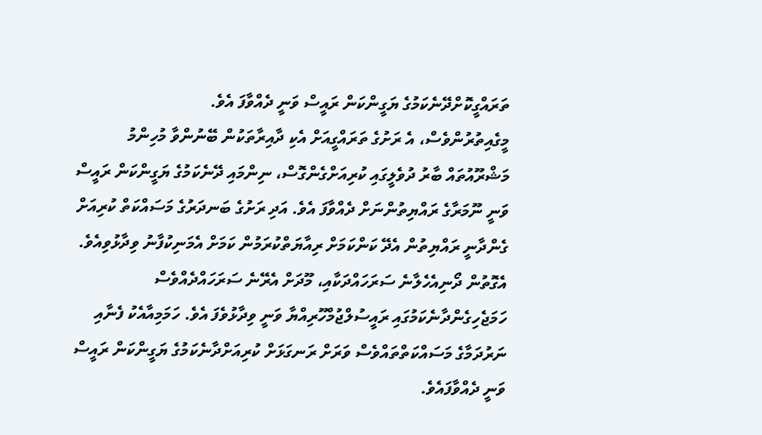ތަރައްގީކޮށްދޭނެކަމުގެ ޔަގީންކަން ރައީސް ވަނީ ދެއްވާފަ އެވެ.
މީގެއިތުރުންވެސް، އެ ރަށުގެ ތަރައްގީއަށް އެކި ދާއިރާތަކުން ބޭނުންވާ މުހިންމު މަޝްރޫއުތައް ބާރު ދުވެލީގައި ކުރިއަށްގެންގޮސް، ނިންމައި ދޭނެކަމުގެ ޔަގީންކަން ރައީސް ވަނީ ނޫމަރާގެ ރައްޔިތުންނަށް ދެއްވާފަ އެވެ. އަދި ރަށުގެ ބަނދަރުގެ މަސައްކަތް ކުރިއަށް ގެންދާނީ ރައްޔިތުން އެދޭ ކަންކަމަށް ރިއާޔަތްކުރަމުން ކަމަށް އެމަނިކުފާނު ވިދާޅުވިއެވެ. އެގޮތުން ދޯނިއެހެލާނެ ސަރަހައްދަކާއި، މޫދަށް އެރޭނެ ސަރަހައްދެއްވެސް ހަމަޖެހިގެންދާނެކަމުގައި ރައީސުލްޖުމްހޫރިއްޔާ ވަނީ ވިދާޅުވެފަ އެވެ. ހަމަމިއާއެކު ފެނާއި ނަރުދަމާގެ މަސައްކަތްތައްވެސް ވަރަށް ރަނގަޅަށް ކުރިއަށްދާނެކަމުގެ ޔަގީންކަން ރައީސް ވަނީ ދެއްވާފައެވެ.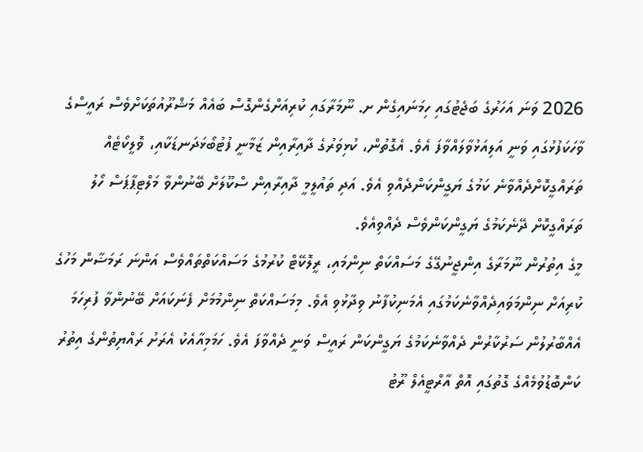2026 ވަނަ އަހަރުގެ ބަޖެޓުގައި ހިމަނައިގެން ށ. ނޫމަރާގައި ކުރިއަށްގެންގޮސް ބައެއް މަޝްރޫއުތަކަށްވެސް ރައީސްގެ ވާހަކަފުޅުގައި ވަނީ އަލިއަޅުވާލައްވާފަ އެވެ. އެގޮތުން، ކުޅިވަރުގެ ދާއިރާއިން ޒަމާނީ ފުޓުބޯޅަދަނޑަކާއި، ވޮލީކޯޓެއް ތަރައްގީކޮށްދެއްވާނެ ކަމުގެ ޔަގީންކަންދެއްވި އެވެ. އަދި ތައުލީމީ ދާއިރާއިން ސްކޫލަށް ބޭނުންވާ މަލްޓިޕާޕަސް ހޯލު ތަރައްގީކޮށް ދޭނެކަމުގެ ޔަގީންކަންވެސް ދެއްވިއެވެ.
މީގެ އިތުރުން ނޫމަރާގެ އިންޖީނުގޭގެ މަސައްކަތް ނިންމައި، ރީލޮކޭޓް ކުރުމުގެ މަސައްކަތްތައްވެސް އަންނަ ރަމަޟާން މަހުގެ ކުރިއަށް ނިންމަވައިދެއްވާނެކަމުގައި އެމަނިކުފާނު ވިދާޅުވި އެވެ. މިމަސައްކަތް ނިންމުމަށް ފެނަކައަށް ބޭނުންވާ ފުރިހަމަ އެއްބާރުލުން ސަރުކާރުން ދެއްވާނެކަމުގެ ޔަގީންކަން ރައީސް ވަނީ ދެއްވާފަ އެވެ. ހަމަމިއާއެކު އެރަށު ރައްޔިތުންގެ އިތުރު ކަންބޮޑުވުމެއްގެ ގޮތުގައި އޮތް އާރްޓީއެލް ރޫޓު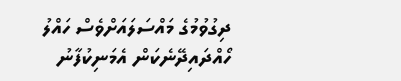ދިގުވުމުގެ މައްސަލައަށްވެސް ހައްލު ހޯއްދައިދޭނެކަން އެމަނިކުފާނު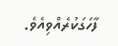ފާހަގަކުރެއްވިއެވެ.